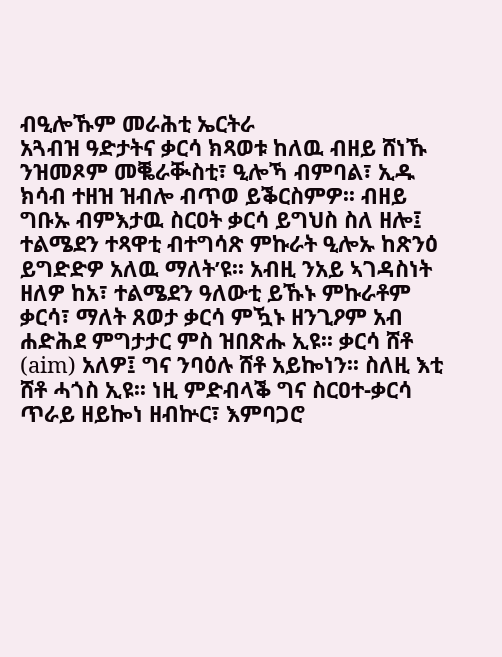ብዒሎኹም መራሕቲ ኤርትራ
አጓብዝ ዓድታትና ቃርሳ ክጻወቱ ከለዉ ብዘይ ሸነኹ ንዝመጾም መቘራቚስቲ፣ ዒሎኻ ብምባል፣ ኢዱ ክሳብ ተዘዝ ዝብሎ ብጥወ ይቕርስምዎ፡፡ ብዘይ ግቡኡ ብምእታዉ ስርዐት ቃርሳ ይግህስ ስለ ዘሎ፤ ተልሜደን ተጻዋቲ ብተግሳጽ ምኩራት ዒሎኡ ከጽንዕ ይግድድዎ አለዉ ማለት’ዩ፡፡ አብዚ ንአይ ኣገዳስነት ዘለዎ ከአ፣ ተልሜደን ዓለውቲ ይኹኑ ምኩራቶም ቃርሳ፣ ማለት ጸወታ ቃርሳ ምዃኑ ዘንጊዖም አብ ሐድሕደ ምግታታር ምስ ዝበጽሑ ኢዩ፡፡ ቃርሳ ሸቶ (aim) አለዎ፤ ግና ንባዕሉ ሸቶ አይኰነን፡፡ ስለዚ እቲ ሸቶ ሓጎስ ኢዩ፡፡ ነዚ ምድብላቕ ግና ስርዐተ-ቃርሳ ጥራይ ዘይኰነ ዘብኵር፣ እምባጋሮ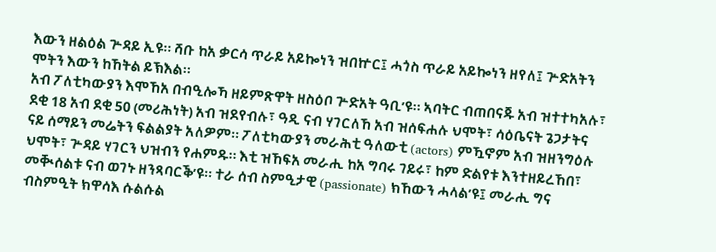እውን ዘልዕል ጕዳይ ኢዩ፡፡ ሻቡ ከአ ቃርሳ ጥራይ አይኰነን ዝበኵር፤ ሓጎስ ጥራይ አይኰነን ዘየለ፤ ጕድአትን ሞትን እውን ከኸትል ይኽእል፡፡
አብ ፖለቲካውያን እሞኸአ በብዒሎኻ ዘይምጽዋት ዘስዕቦ ጕድአት ዓቢ’ዩ፡፡ ኣባትር ብጠበናጁ አብ ዝተተካአሉ፣ ደቂ 18 አብ ደቂ 50 (መሪሕነት) አብ ዝደየብሉ፣ ዓዲ ናብ ሃገርለኸ አብ ዝሰፍሐሉ ህሞት፣ ሳዕቤናት ጌጋታትና ናይ ሰማይን መሬትን ፍልልያት አለዎም፡፡ ፖለቲካውያን መራሕቲ ዓለውቲ (actors) ምዃኖም አብ ዝዘንግዕሉ ህሞት፣ ጕዳይ ሃገርን ህዝብን የሐምዱ፡፡ እቲ ዝኸፍአ መራሒ ከአ ግባሩ ገይሩ፣ ከም ድልየቱ እንተዘይረኸበ፣ መቚሰልቱ ናብ ወገኑ ዘንጻባርቕ’ዩ፡፡ ተራ ሰብ ስምዒታዊ (passionate) ክኸውን ሓላል’ዩ፤ መራሒ ግና ብስምዒት ክዋሳእ ሱልሱል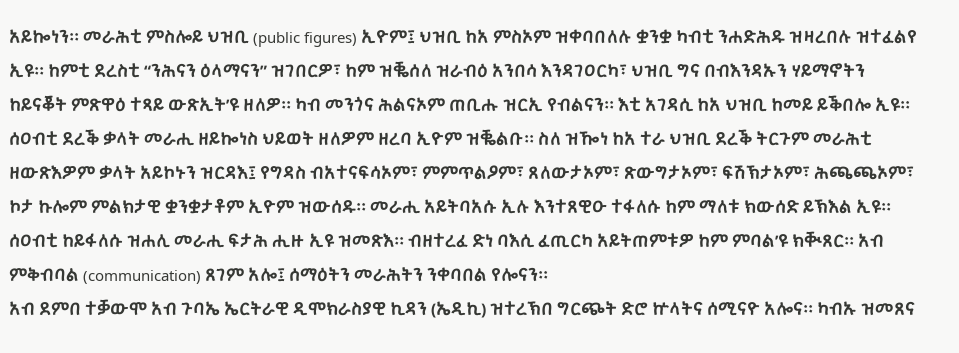አይኰነን፡፡ መራሕቲ ምስሎይ ህዝቢ (public figures) ኢዮም፤ ህዝቢ ከአ ምስኦም ዝቀባበለሉ ቋንቋ ካብቲ ንሐድሕዱ ዝዛረበሉ ዝተፈልየ ኢዩ፡፡ ከምቲ ደረስቲ “ንሕናን ዕላማናን” ዝገበርዎ፣ ከም ዝቘሰለ ዝራብዕ አንበሳ እንዳገዐርካ፣ ህዝቢ ግና በብእንዳኡን ሃይማኖትን ከይናቖት ምጽዋዕ ተጻይ ውጽኢት’ዩ ዘለዎ፡፡ ካብ መንጎና ሕልናኦም ጠቢሑ ዝርኢ የብልናን፡፡ እቲ አገዳሲ ከአ ህዝቢ ከመይ ይቕበሎ ኢዩ፡፡ ሰዐብቲ ደረቕ ቃላት መራሒ ዘይኰነስ ህይወት ዘለዎም ዘረባ ኢዮም ዝቘልቡ፡፡ ስለ ዝዀነ ከአ ተራ ህዝቢ ደረቕ ትርጉም መራሕቲ ዘውጽእዎም ቃላት አይኮኑን ዝርዳእ፤ የግዳስ ብአተናፍሳኦም፣ ምምጥልዖም፣ ጸለውታኦም፣ ጽውግታኦም፣ ፍሽኽታኦም፣ ሕጫጫኦም፣ ኮታ ኩሎም ምልክታዊ ቋንቋታቶም ኢዮም ዝውሰዱ፡፡ መራሒ አይትባአሱ ኢሉ እንተጸዊዑ ተፋለሱ ከም ማለቱ ክውሰድ ይኽእል ኢዩ፡፡ ሰዐብቲ ከይፋለሱ ዝሐሊ መራሒ ፍታሕ ሒዙ ኢዩ ዝመጽእ፡፡ ብዘተረፈ ድነ ባእሲ ፈጢርካ አይትጠምቱዎ ከም ምባል’ዩ ክቚጸር፡፡ አብ ምቅብባል (communication) ጸገም አሎ፤ ሰማዕትን መራሕትን ንቀባበል የሎናን፡፡
አብ ደምበ ተቓውሞ አብ ጉባኤ ኤርትራዊ ዲሞክራስያዊ ኪዳን (ኤዲኪ) ዝተረኽበ ግርጭት ድሮ ኵላትና ሰሚናዮ አሎና፡፡ ካብኡ ዝመጸና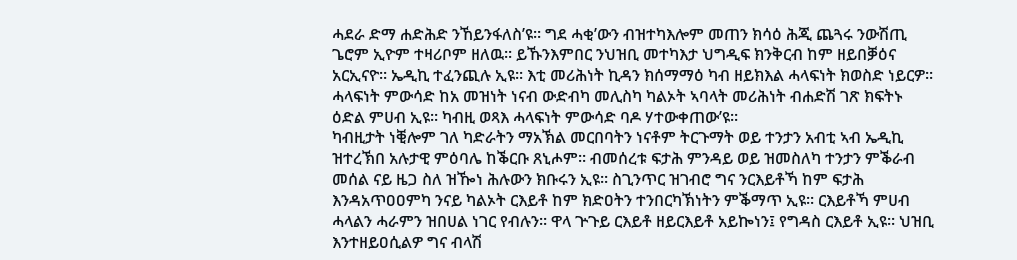ሓደራ ድማ ሐድሕድ ንኸይንፋለስ’ዩ፡፡ ግደ ሓቂ’ውን ብዝተካእሎም መጠን ክሳዕ ሕጂ ጨጓሩ ንውሽጢ ጌሮም ኢዮም ተዛሪቦም ዘለዉ፡፡ ይኹንእምበር ንህዝቢ መተካእታ ህግዲፍ ክንቅርብ ከም ዘይበቓዕና አርኢናዮ፡፡ ኤዲኪ ተፈንጪሉ ኢዩ፡፡ እቲ መሪሕነት ኪዳን ክሰማማዕ ካብ ዘይክእል ሓላፍነት ክወስድ ነይርዎ፡፡ ሓላፍነት ምውሳድ ከአ መዝነት ነናብ ውድብካ መሊስካ ካልኦት ኣባላት መሪሕነት ብሐድሽ ገጽ ክፍትኑ ዕድል ምሀብ ኢዩ፡፡ ካብዚ ወጻእ ሓላፍነት ምውሳድ ባዶ ሃተውቀጠው’ዩ፡፡
ካብዚታት ነቒሎም ገለ ካድራትን ማአኽል መርበባትን ነናቶም ትርጉማት ወይ ተንታን አብቲ ኣብ ኤዲኪ ዝተረኽበ አሉታዊ ምዕባሌ ከቕርቡ ጸኒሖም፡፡ ብመሰረቱ ፍታሕ ምንዳይ ወይ ዝመስለካ ተንታን ምቕራብ መሰል ናይ ዜጋ ስለ ዝዀነ ሕሉውን ክቡሩን ኢዩ፡፡ ስጊንጥር ዝገብሮ ግና ንርእይቶኻ ከም ፍታሕ እንዳአጥዐዐምካ ንናይ ካልኦት ርእይቶ ከም ክድዐትን ተንበርካኽነትን ምቕማጥ ኢዩ፡፡ ርእይቶኻ ምሀብ ሓላልን ሓራምን ዝበሀል ነገር የብሉን፡፡ ዋላ ጕጉይ ርእይቶ ዘይርእይቶ አይኰነን፤ የግዳስ ርእይቶ ኢዩ፡፡ ህዝቢ እንተዘይዐሲልዎ ግና ብላሽ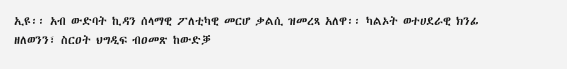ኢዩ፡፡ አብ ውድባት ኪዳን ሰላማዊ ፖለቲካዊ መርሆ ቃልሲ ዝመረጻ አለዋ፡፡ ካልኦት ወተሀደራዊ ክንፊ ዘለወንን፣ ስርዐት ህግዲፍ ብዐመጽ ከውድቓ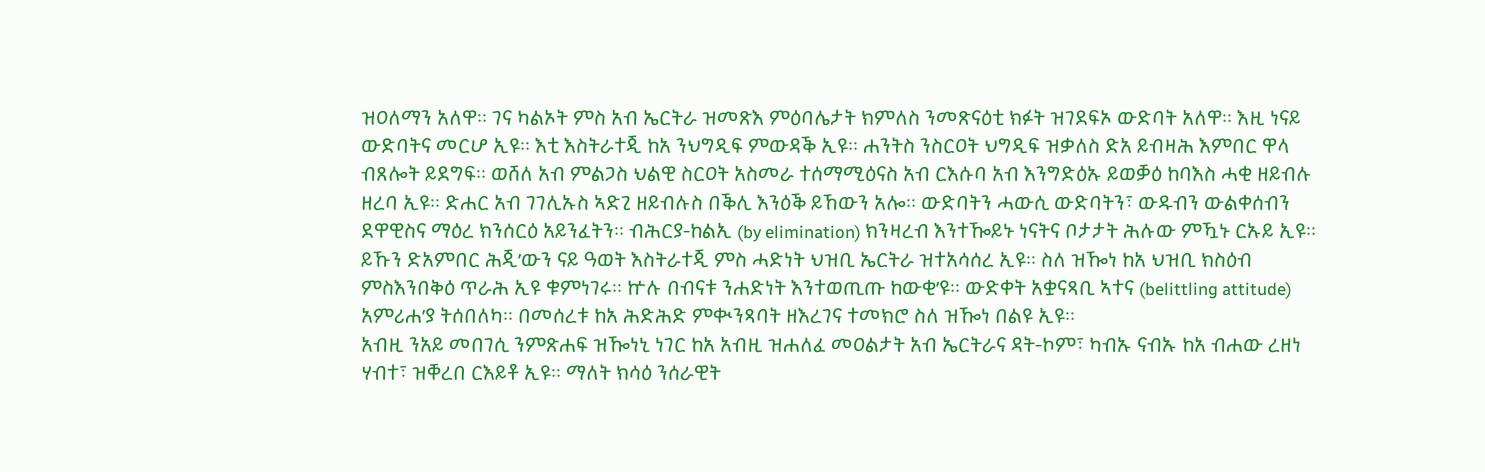ዝዐለማን አለዋ፡፡ ገና ካልኦት ምስ አብ ኤርትራ ዝመጽእ ምዕባሌታት ክምለስ ንመጽናዕቲ ክፉት ዝገደፍኦ ውድባት አለዋ፡፡ እዚ ነናይ ውድባትና መርሆ ኢዩ፡፡ እቲ እስትራተጂ ከአ ንህግዲፍ ምውዳቕ ኢዩ፡፡ ሐንትስ ንስርዐት ህግዲፍ ዝቃለስ ድአ ይብዛሕ እምበር ዋላ ብጸሎት ይደግፍ፡፡ ወሸለ አብ ምልጋስ ህልዊ ስርዐት አስመራ ተሰማሚዕናስ አብ ርእሱባ አብ እንግድዕኡ ይወቓዕ ከባእስ ሓቂ ዘይብሉ ዘረባ ኢዩ፡፡ ድሐር አብ ገገሊኡስ ኣድጊ ዘይብሉስ በቕሊ እንዕቕ ይኸውን አሎ፡፡ ውድባትን ሓውሲ ውድባትን፣ ውዱብን ውልቀሰብን ደዋዊስና ማዕረ ክንሰርዕ አይንፈትን፡፡ ብሕርያ-ከልኢ (by elimination) ክንዛረብ እንተዀይኑ ነናትና ቦታታት ሕሉው ምዃኑ ርኡይ ኢዩ፡፡ ይኹን ድአምበር ሕጂ’ውን ናይ ዓወት እስትራተጂ ምስ ሓድነት ህዝቢ ኤርትራ ዝተአሳሰረ ኢዩ፡፡ ስለ ዝዀነ ከአ ህዝቢ ክስዕብ ምስእንበቅዕ ጥራሕ ኢዩ ቁምነገሩ፡፡ ኵሉ በብናቱ ንሐድነት እንተወጢጡ ከውቂ’ዩ፡፡ ውድቀት አቋናጻቢ ኣተና (belittling attitude) አምሪሐ’ያ ትሰበለካ፡፡ በመሰረቱ ከአ ሕድሕድ ምቊንጻባት ዘእረገና ተመክሮ ስለ ዝዀነ በልዩ ኢዩ፡፡
አብዚ ንአይ መበገሲ ንምጽሐፍ ዝዀነኒ ነገር ከአ አብዚ ዝሐለፈ መዐልታት አብ ኤርትራና ዳት-ኮም፣ ካብኡ ናብኡ ከአ ብሐው ረዘነ ሃብተ፣ ዝቐረበ ርእይቶ ኢዩ፡፡ ማለት ክሳዕ ንሰራዊት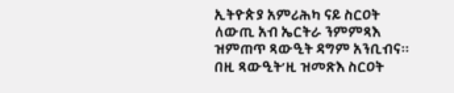ኢትዮጵያ አምሪሕካ ናይ ስርዐት ለውጢ አብ ኤርትራ ንምምጻእ ዝምጠጥ ጻውዒት ዳግም አንቢብና፡፡ በዚ ጻውዒት’ዚ ዝመጽእ ስርዐት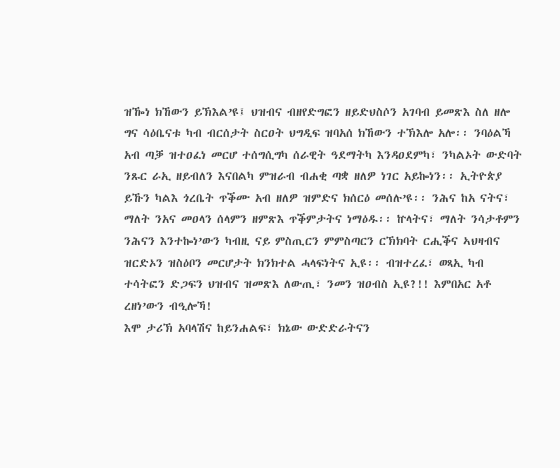ዝዀነ ክኸውን ይኽእል’ዩ፤ ህዝብና ብዘየድግፎን ዘይድህስሶን አገባብ ይመጽእ ስለ ዘሎ ግና ሳዕቤናቱ ካብ ብርሰታት ስርዐት ህግዲፍ ዝባአሰ ክኸውን ተኽእሎ አሎ፡፡ ንባዕልኻ አብ ጣቓ ዝተዐፈነ መርሆ ተሰግሲግካ ሰራዊት ዓደማትካ እንዳዐደምካ፣ ንካልኦት ውድባት ንጹር ራኢ ዘይብለን እናበልካ ምዝራብ ብሐቂ ጣቋ ዘለዎ ነገር አይኰነን፡፡ ኢትዮጵያ ይኹን ካልእ ጎረቤት ጥቕሙ አብ ዘለዎ ዝምድና ክሰርዕ መሰሉ’ዩ፡፡ ንሕና ከአ ናትና፣ ማለት ንአና መዐላን ሰላምን ዘምጽእ ጥቕምታትና ነማዕዱ፡፡ ኵላትና፣ ማለት ንሳታቶምን ንሕናን እንተኰነ’ውን ካብዚ ናይ ምስጢርን ምምስጣርን ርኽክባት ርሒቕና ኣህዛብና ዝርድኦን ዝስዕቦን መርሆታት ክንክተል ሓላፍነትና ኢዩ፡፡ ብዝተረፈ፣ ወጻኢ ካብ ተሳትፎን ድጋፍን ህዝብና ዝመጽእ ለውጢ፣ ንመን ዝዐብስ ኢዩ?!! እምበአር አቶ ረዘነ’ውን ብዒሎኻ!
እሞ ታሪኽ አባላሽና ከይንሐልፍ፣ ክኔው ውድድራትናን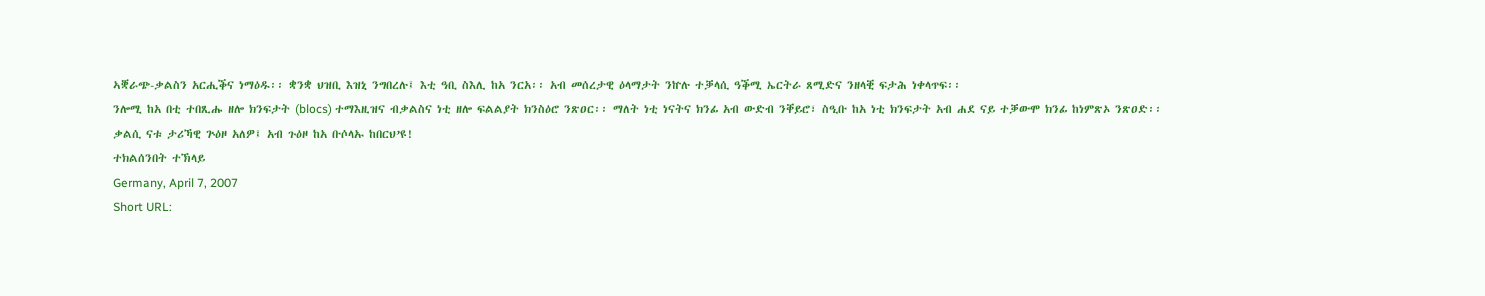ኣቛራጭ-ቃልስን አርሒቕና ነማዕዱ፡፡ ቋንቋ ህዝቢ እዝኒ ንግበረሉ፤ እቲ ዓቢ ስእሊ ከአ ንርአ፡፡ አብ መሰረታዊ ዕላማታት ንኵሉ ተቓላሲ ዓቕሚ ኤርትራ ጸሚድና ንዘላቒ ፍታሕ ነቀላጥፍ፡፡
ንሎሚ ከአ በቲ ተበጺሑ ዘሎ ክንፍታት (blocs) ተማእዚዝና ብቃልስና ነቲ ዘሎ ፍልልያት ክንስዕሮ ንጽዐር፡፡ ማለት ነቲ ነናትና ክንፊ አብ ውድብ ንቐይሮ፣ ስዒቡ ከአ ነቲ ክንፍታት አብ ሐደ ናይ ተቓውሞ ክንፊ ከነምጽኦ ንጽዐድ፡፡
ቃልሲ ናቱ ታሪኻዊ ጕዕዞ አለዎ፤ አብ ጉዕዞ ከአ ቡሶላኡ ከበርህ’ዩ!
ተክልሰንበት ተኽላይ
Germany, April 7, 2007
Short URL: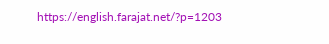https://english.farajat.net/?p=1203